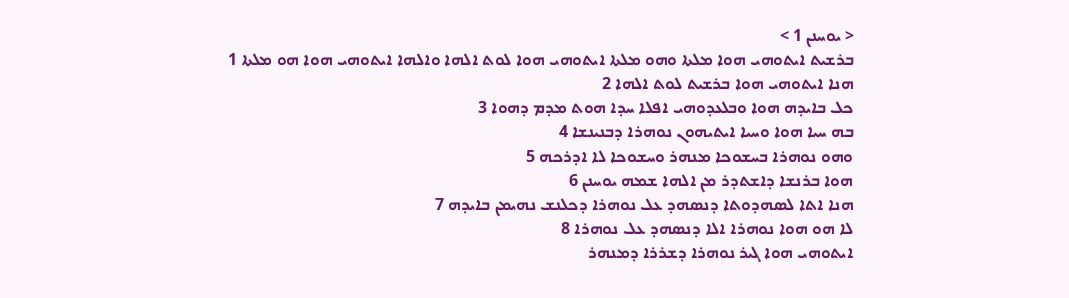< ܝܘܚܢܢ 1 >
ܒܪܫܝܬ ܐܝܬܘܗܝ ܗܘܐ ܡܠܬܐ ܘܗܘ ܡܠܬܐ ܐܝܬܘܗܝ ܗܘܐ ܠܘܬ ܐܠܗܐ ܘܐܠܗܐ ܐܝܬܘܗܝ ܗܘܐ ܗܘ ܡܠܬܐ 1
ܗܢܐ ܐܝܬܘܗܝ ܗܘܐ ܒܪܫܝܬ ܠܘܬ ܐܠܗܐ 2
ܟܠ ܒܐܝܕܗ ܗܘܐ ܘܒܠܥܕܘܗܝ ܐܦܠܐ ܚܕܐ ܗܘܬ ܡܕܡ ܕܗܘܐ 3
ܒܗ ܚܝܐ ܗܘܐ ܘܚܝܐ ܐܝܬܝܗܘܢ ܢܘܗܪܐ ܕܒܢܝܢܫܐ 4
ܘܗܘ ܢܘܗܪܐ ܒܚܫܘܟܐ ܡܢܗܪ ܘܚܫܘܟܐ ܠܐ ܐܕܪܟܗ 5
ܗܘܐ ܒܪܢܫܐ ܕܐܫܬܕܪ ܡܢ ܐܠܗܐ ܫܡܗ ܝܘܚܢܢ 6
ܗܢܐ ܐܬܐ ܠܤܗܕܘܬܐ ܕܢܤܗܕ ܥܠ ܢܘܗܪܐ ܕܟܠܢܫ ܢܗܝܡܢ ܒܐܝܕܗ 7
ܠܐ ܗܘ ܗܘܐ ܢܘܗܪܐ ܐܠܐ ܕܢܤܗܕ ܥܠ ܢܘܗܪܐ 8
ܐܝܬܘܗܝ ܗܘܐ ܓܝܪ ܢܘܗܪܐ ܕܫܪܪܐ ܕܡܢܗܪ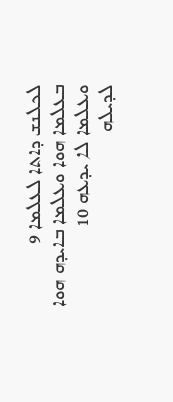ܠܟܠܢܫ ܕܐܬܐ ܠܥܠܡܐ 9
ܒܥܠܡܐ ܗܘܐ ܘܥܠܡܐ ܒܐܝܕܗ ܗܘܐ ܘܥܠܡܐ ܠܐ ܝܕܥܗ 10
ܠܕܝܠܗ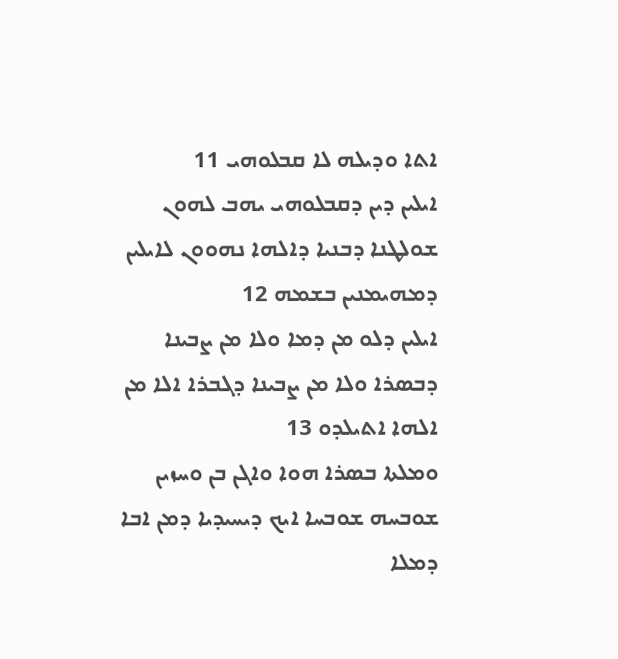ܐܬܐ ܘܕܝܠܗ ܠܐ ܩܒܠܘܗܝ 11
ܐܝܠܝܢ ܕܝܢ ܕܩܒܠܘܗܝ ܝܗܒ ܠܗܘܢ ܫܘܠܛܢܐ ܕܒܢܝܐ ܕܐܠܗܐ ܢܗܘܘܢ ܠܐܝܠܝܢ ܕܡܗܝܡܢܝܢ ܒܫܡܗ 12
ܐܝܠܝܢ ܕܠܘ ܡܢ ܕܡܐ ܘܠܐ ܡܢ ܨܒܝܢܐ ܕܒܤܪܐ ܘܠܐ ܡܢ ܨܒܝܢܐ ܕܓܒܪܐ ܐܠܐ ܡܢ ܐܠܗܐ ܐܬܝܠܕܘ 13
ܘܡܠܬܐ ܒܤܪܐ ܗܘܐ ܘܐܓܢ ܒܢ ܘܚܙܝܢ ܫܘܒܚܗ ܫܘܒܚܐ ܐܝܟ ܕܝܚܝܕܝܐ ܕܡܢ ܐܒܐ ܕܡܠܐ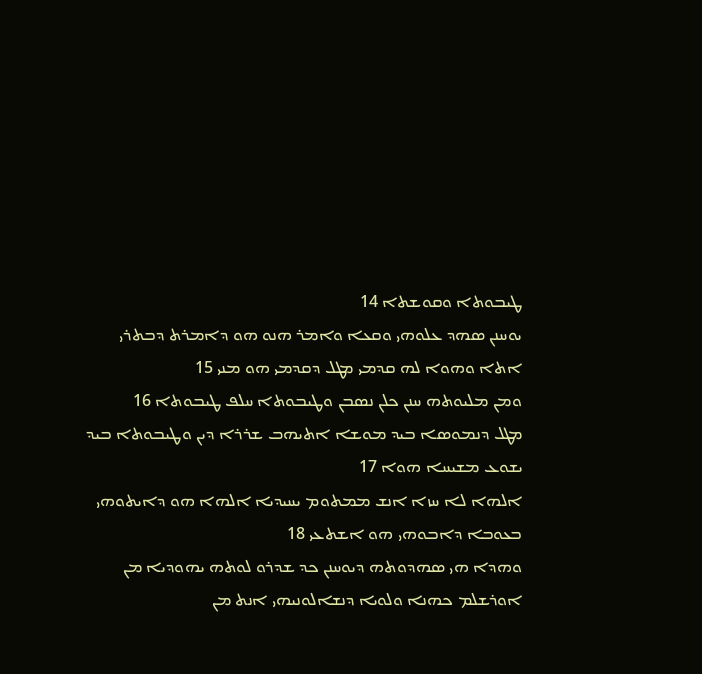ܛܝܒܘܬܐ ܘܩܘܫܬܐ 14
ܝܘܚܢܢ ܤܗܕ ܥܠܘܗܝ ܘܩܥܐ ܘܐܡܪ ܗܢܘ ܗܘ ܕܐܡܪܬ ܕܒܬܪܝ ܐܬܐ ܘܗܘܐ ܠܗ ܩܕܡܝ ܡܛܠ ܕܩܕܡܝ ܗܘ ܡܢܝ 15
ܘܡܢ ܡܠܝܘܬܗ ܚܢܢ ܟܠܢ ܢܤܒܢ ܘܛܝܒܘܬܐ ܚܠܦ ܛܝܒܘܬܐ 16
ܡܛܠ ܕܢܡܘܤܐ ܒܝܕ ܡܘܫܐ ܐܬܝܗܒ ܫܪܪܐ ܕܝܢ ܘܛܝܒܘܬܐ ܒܝܕ ܝܫܘܥ ܡܫܝܚܐ ܗܘܐ 17
ܐܠܗܐ ܠܐ ܚܙܐ ܐܢܫ ܡܡܬܘܡ ܝܚܝܕܝܐ ܐܠܗܐ ܗܘ ܕܐܝܬܘܗܝ ܒܥܘܒܐ ܕܐܒܘܗܝ ܗܘ ܐܫܬܥܝ 18
ܘܗܕܐ ܗܝ ܤܗܕܘܬܗ ܕܝܘܚܢܢ ܟܕ ܫܕܪܘ ܠܘܬܗ ܝܗܘܕܝܐ ܡܢ ܐܘܪܫܠܡ ܟܗܢܐ ܘܠܘܝܐ ܕܢܫܐܠܘܢܝܗܝ ܐܢܬ ܡܢ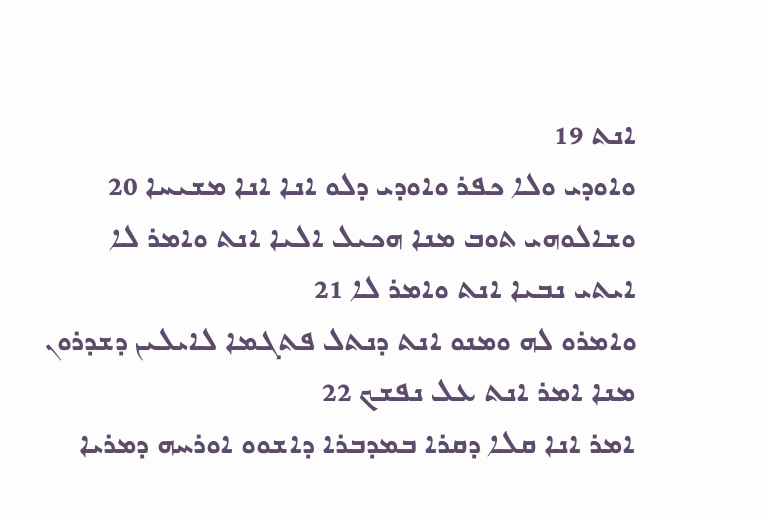ܐܢܬ 19
ܘܐܘܕܝ ܘܠܐ ܟܦܪ ܘܐܘܕܝ ܕܠܘ ܐܢܐ ܐܢܐ ܡܫܝܚܐ 20
ܘܫܐܠܘܗܝ ܬܘܒ ܡܢܐ ܗܟܝܠ ܐܠܝܐ ܐܢܬ ܘܐܡܪ ܠܐ ܐܝܬܝ ܢܒܝܐ ܐܢܬ ܘܐܡܪ ܠܐ 21
ܘܐܡܪܘ ܠܗ ܘܡܢܘ ܐܢܬ ܕܢܬܠ ܦܬܓܡܐ ܠܐܝܠܝܢ ܕܫܕܪܘܢ ܡܢܐ ܐܡܪ ܐܢܬ ܥܠ ܢܦܫܟ 22
ܐܡܪ ܐܢܐ ܩܠܐ ܕܩܪܐ ܒܡܕܒܪܐ ܕܐܫܘܘ ܐܘܪܚܗ ܕܡܪܝܐ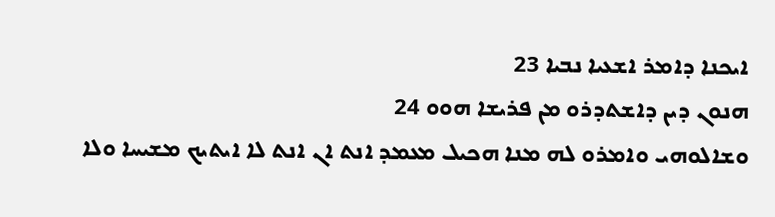ܐܝܟܢܐ ܕܐܡܪ ܐܫܥܝܐ ܢܒܝܐ 23
ܗܢܘܢ ܕܝܢ ܕܐܫܬܕܪܘ ܡܢ ܦܪܝܫܐ ܗܘܘ 24
ܘܫܐܠܘܗܝ ܘܐܡܪܘ ܠܗ ܡܢܐ ܗܟܝܠ ܡܥܡܕ ܐܢܬ ܐܢ ܐܢܬ ܠܐ ܐܝܬܝܟ ܡܫܝܚܐ ܘܠܐ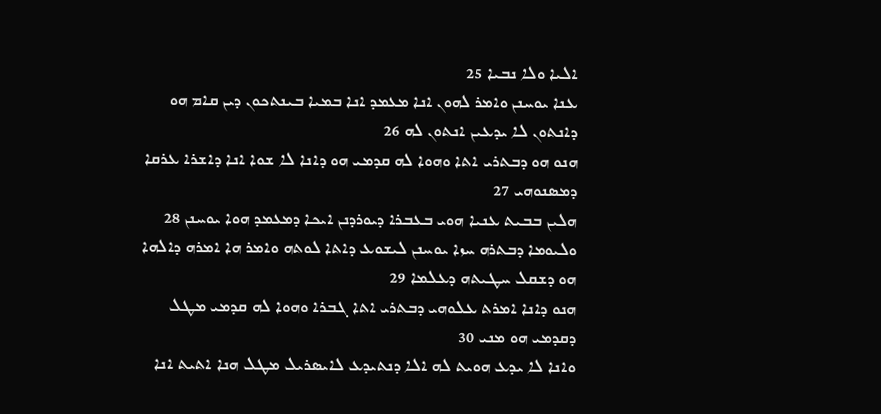ܐܠܝܐ ܘܠܐ ܢܒܝܐ 25
ܥܢܐ ܝܘܚܢܢ ܘܐܡܪ ܠܗܘܢ ܐܢܐ ܡܥܡܕ ܐܢܐ ܒܡܝܐ ܒܝܢܬܟܘܢ ܕܝܢ ܩܐܡ ܗܘ ܕܐܢܬܘܢ ܠܐ ܝܕܥܝܢ ܐܢܬܘܢ ܠܗ 26
ܗܢܘ ܗܘ ܕܒܬܪܝ ܐܬܐ ܘܗܘܐ ܠܗ ܩܕܡܝ ܗܘ ܕܐܢܐ ܠܐ ܫܘܐ ܐܢܐ ܕܐܫܪܐ ܥܪܩܐ ܕܡܤܢܘܗܝ 27
ܗܠܝܢ ܒܒܝܬ ܥܢܝܐ ܗܘܝ ܒܥܒܪܐ ܕܝܘܪܕܢܢ ܐܝܟܐ ܕܡܥܡܕ ܗܘܐ ܝܘܚܢܢ 28
ܘܠܝܘܡܐ ܕܒܬܪܗ ܚܙܐ ܝܘܚܢܢ ܠܝܫܘܥ ܕܐܬܐ ܠܘܬܗ ܘܐܡܪ ܗܐ ܐܡܪܗ ܕܐܠܗܐ ܗܘ ܕܫܩܠ ܚܛܝܬܗ ܕܥܠܡܐ 29
ܗܢܘ ܕܐܢܐ ܐܡܪܬ ܥܠܘܗܝ ܕܒܬܪܝ ܐܬܐ ܓܒܪܐ ܘܗܘܐ ܠܗ ܩܕܡܝ ܡܛܠ ܕܩܕܡܝ ܗܘ ܡܢܝ 30
ܘܐܢܐ ܠܐ ܝܕܥ ܗܘܝܬ ܠܗ ܐܠܐ ܕܢܬܝܕܥ ܠܐܝܤܪܝܠ ܡܛܠ ܗܢܐ ܐܬܝܬ ܐܢܐ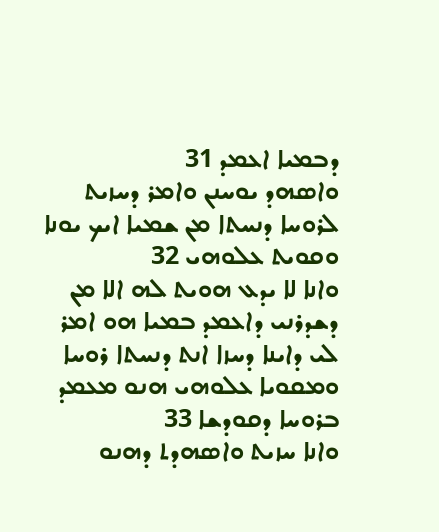ܕܒܡܝܐ ܐܥܡܕ 31
ܘܐܤܗܕ ܝܘܚܢܢ ܘܐܡܪ ܕܚܙܝܬ ܠܪܘܚܐ ܕܢܚܬܐ ܡܢ ܫܡܝܐ ܐܝܟ ܝܘܢܐ ܘܩܘܝܬ ܥܠܘܗܝ 32
ܘܐܢܐ ܠܐ ܝܕܥ ܗܘܝܬ ܠܗ ܐܠܐ ܡܢ ܕܫܕܪܢܝ ܕܐܥܡܕ ܒܡܝܐ ܗܘ ܐܡܪ ܠܝ ܕܐܝܢܐ ܕܚܙܐ ܐܢܬ ܕܢܚܬܐ ܪܘܚܐ ܘܡܩܘܝܐ ܥܠܘܗܝ ܗܢܘ ܡܥܡܕ ܒܪܘܚܐ ܕܩܘܕܫܐ 33
ܘܐܢܐ ܚܙܝܬ ܘܐܤܗܕܬ ܕܗܢܘ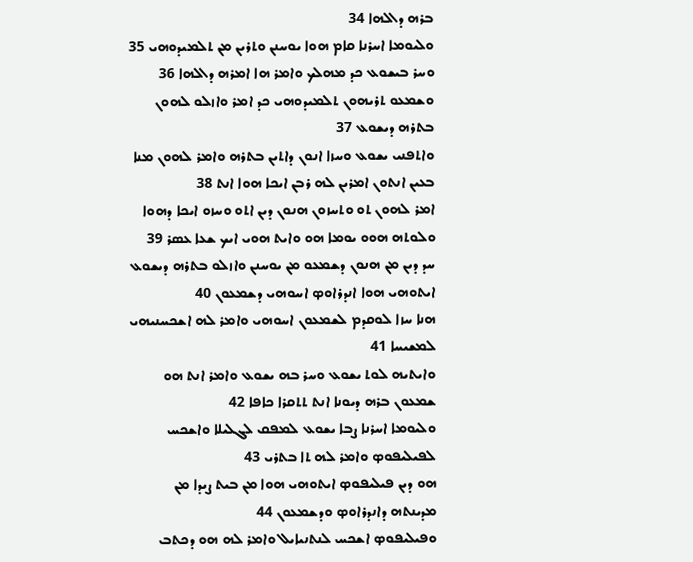ܒܪܗ ܕܐܠܗܐ 34
ܘܠܝܘܡܐ ܐܚܪܢܐ ܩܐܡ ܗܘܐ ܝܘܚܢܢ ܘܬܪܝܢ ܡܢ ܬܠܡܝܕܘܗܝ 35
ܘܚܪ ܒܝܫܘܥ ܟܕ ܡܗܠܟ ܘܐܡܪ ܗܐ ܐܡܪܗ ܕܐܠܗܐ 36
ܘܫܡܥܘ ܬܪܝܗܘܢ ܬܠܡܝܕܘܗܝ ܟܕ ܐܡܪ ܘܐܙܠܘ ܠܗܘܢ ܒܬܪܗ ܕܝܫܘܥ 37
ܘܐܬܦܢܝ ܝܫܘܥ ܘܚܙܐ ܐܢܘܢ ܕܐܬܝܢ ܒܬܪܗ ܘܐܡܪ ܠܗܘܢ ܡܢܐ ܒܥܝܢ ܐܢܬܘܢ ܐܡܪܝܢ ܠܗ ܪܒܢ ܐܝܟܐ ܗܘܐ ܐܢܬ 38
ܐܡܪ ܠܗܘܢ ܬܘ ܘܬܚܙܘܢ ܗܢܘܢ ܕܝܢ ܐܬܘ ܘܚܙܘ ܐܝܟܐ ܕܗܘܐ ܘܠܘܬܗ ܗܘܘ ܝܘܡܐ ܗܘ ܘܐܝܬ ܗܘܝ ܐܝܟ ܫܥܐ ܥܤܪ 39
ܚܕ ܕܝܢ ܡܢ ܗܢܘܢ ܕܫܡܥܘ ܡܢ ܝܘܚܢܢ ܘܐܙܠܘ ܒܬܪܗ ܕܝܫܘܥ ܐܝܬܘܗܝ ܗܘܐ ܐܢܕܪܐܘܤ ܐܚܘܗܝ ܕܫܡܥܘܢ 40
ܗܢܐ ܚܙܐ ܠܘܩܕܡ ܠܫܡܥܘܢ ܐܚܘܗܝ ܘܐܡܪ ܠܗ ܐܫܟܚܢܝܗܝ ܠܡܫܝܚܐ 41
ܘܐܝܬܝܗ ܠܘܬ ܝܫܘܥ ܘܚܪ ܒܗ ܝܫܘܥ ܘܐܡܪ ܐܢܬ ܗܘ ܫܡܥܘܢ ܒܪܗ ܕܝܘܢܐ ܐܢܬ ܬܬܩܪܐ ܟܐܦܐ 42
ܘܠܝܘܡܐ ܐܚܪܢܐ ܨܒܐ ܝܫܘܥ ܠܡܦܩ ܠܓܠܝܠܐ ܘܐܫܟܚ ܠܦܝܠܝܦܘܤ ܘܐܡܪ ܠܗ ܬܐ ܒܬܪܝ 43
ܗܘ ܕܝܢ ܦܝܠܝܦܘܤ ܐܝܬܘܗܝ ܗܘܐ ܡܢ ܒܝܬ ܨܝܕܐ ܡܢ ܡܕܝܢܬܗ ܕܐܢܕܪܐܘܤ ܘܕܫܡܥܘܢ 44
ܘܦܝܠܝܦܘܤ ܐܫܟܚ ܠܢܬܢܝܐܝܠ ܘܐܡܪ ܠܗ ܗܘ ܕܟܬܒ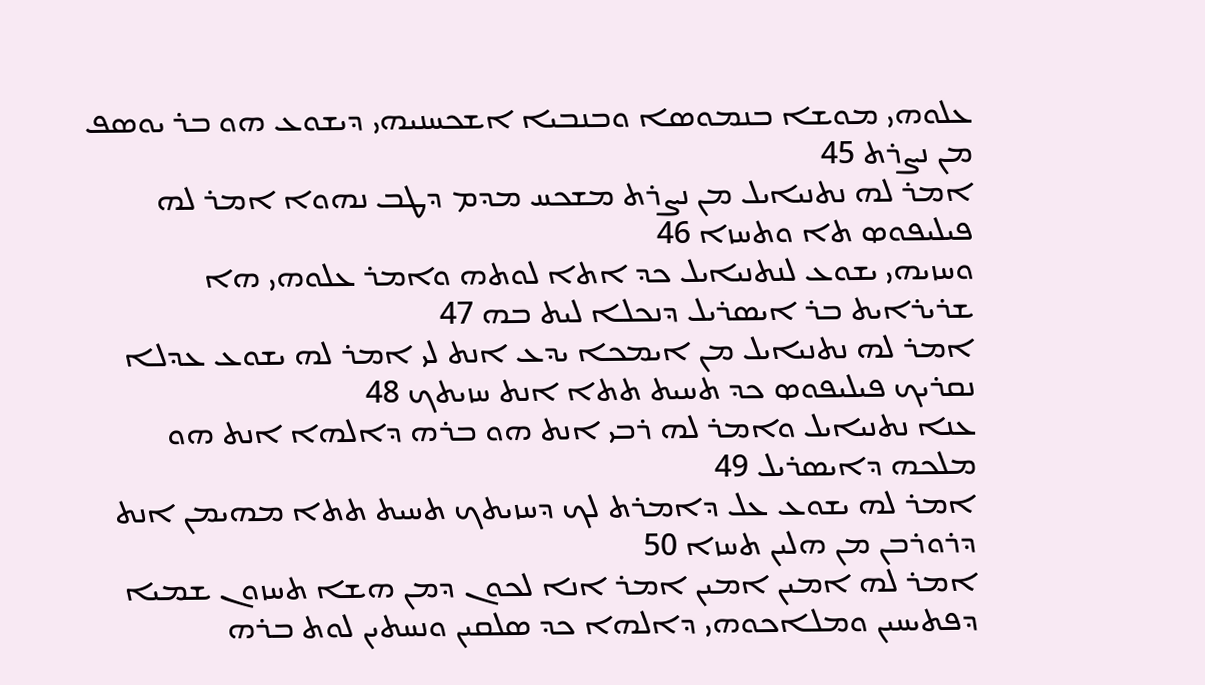ܥܠܘܗܝ ܡܘܫܐ ܒܢܡܘܤܐ ܘܒܢܒܝܐ ܐܫܟܚܢܝܗܝ ܕܝܫܘܥ ܗܘ ܒܪ ܝܘܤܦ ܡܢ ܢܨܪܬ 45
ܐܡܪ ܠܗ ܢܬܢܝܐܝܠ ܡܢ ܢܨܪܬ ܡܫܟܚ ܡܕܡ ܕܛܒ ܢܗܘܐ ܐܡܪ ܠܗ ܦܝܠܝܦܘܤ ܬܐ ܘܬܚܙܐ 46
ܘܚܙܝܗܝ ܝܫܘܥ ܠܢܬܢܝܐܝܠ ܟܕ ܐܬܐ ܠܘܬܗ ܘܐܡܪ ܥܠܘܗܝ ܗܐ ܫܪܝܪܐܝܬ ܒܪ ܐܝܤܪܝܠ ܕܢܟܠܐ ܠܝܬ ܒܗ 47
ܐܡܪ ܠܗ ܢܬܢܝܐܝܠ ܡܢ ܐܝܡܟܐ ܝܕܥ ܐܢܬ ܠܝ ܐܡܪ ܠܗ ܝܫܘܥ ܥܕܠܐ ܢܩܪܝܟ ܦܝܠܝܦܘܤ ܟܕ ܬܚܝܬ ܬܬܐ ܐܢܬ ܚܙܝܬܟ 48
ܥܢܐ ܢܬܢܝܐܝܠ ܘܐܡܪ ܠܗ ܪܒܝ ܐܢܬ ܗܘ ܒܪܗ ܕܐܠܗܐ ܐܢܬ ܗܘ ܡܠܟܗ ܕܐܝܤܪܝܠ 49
ܐܡܪ ܠܗ ܝܫܘܥ ܥܠ ܕܐܡܪܬ ܠܟ ܕܚܙܝܬܟ ܬܚܝܬ ܬܬܐ ܡܗܝܡܢ ܐܢܬ ܕܪܘܪܒܢ ܡܢ ܗܠܝܢ ܬܚܙܐ 50
ܐܡܪ ܠܗ ܐܡܝܢ ܐܡܝܢ ܐܡܪ ܐܢܐ ܠܟܘܢ ܕܡܢ ܗܫܐ ܬܚܙܘܢ ܫܡܝܐ ܕܦܬܝܚܝܢ ܘܡܠܐܟܘܗܝ ܕܐܠܗܐ ܟܕ ܤܠܩܝܢ ܘܢܚܬܝܢ ܠܘܬ ܒܪܗ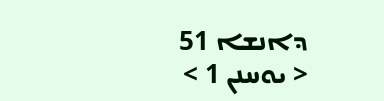ܕܐܢܫܐ 51
< ܝܘܚܢܢ 1 >